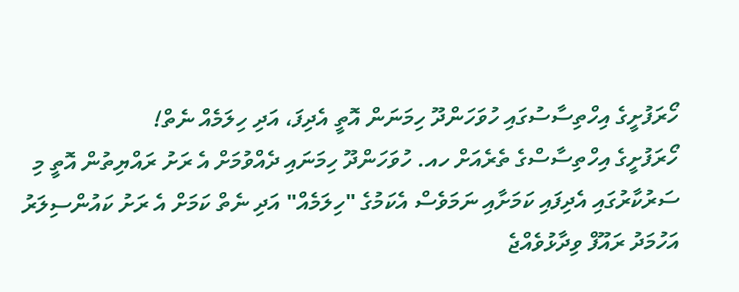ހޯރަފުށީގެ އިހްތިސާސުގައި ހުވަހަންދޫ ހިމަނަން އޮތީ އެދިފަ، އަދި ހިލަމެއް ނެތް!
ހޯރަފުށީގެ އިހްތިސާސްގެ ތެރެއަށް ހއ. ހުވަހަންދޫ ހިމަނައި ދެއްވުމަށް އެ ރަށު ރައްޔިތުން އޮތީ މި ސަރުކާރުގައި އެދިފައި ކަމަށާއި ނަމަވެސް އެކަމުގެ "ހިލަމެއް" އަދި ނެތް ކަމަށް އެ ރަށު ކައުންސިލަރު އަހުމަދު ރައޫފް ވިދާޅުވެއްޖެ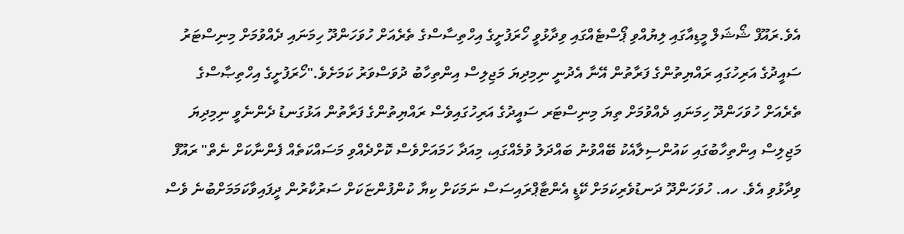އެވެ.ރައޫފް ޝޯޝަލް މީޑިއާގައި ލިޔުއްވި ޕޯސްޓެއްގައި ވިދާޅުވީ ހޯރަފުށީގެ އިހްތިސާސްގެ ތެރެއަށް ހުވަހަންދޫ ހިމަނައި ދެއްވުމަށް މިނިސްޓަރު ސައީދުގެ އަރިހުގައި ރައްޔިތުންގެ ފަރާތުން އޭނާ އެދުނީ ނިމިދިޔަ މަޖިލިސް އިންތިހާބު ދުވަސްވަރު ކަމަށެވެ."ހޯރަފުށީގެ އިހްތިޞާސްގެ ތެރެއަށް ހުވަހަންދޫ ހިމަނައި ދެއްވުމަށް ތިޔަ މިނިސްޓަރ ސައީދުގެ އަރިހުގައިވެސް ރައްޔިތުންގެ ފަރާތުން އަޅުގަނޑު ދެންނެވީ ނިމިދިޔަ މަޖިލިސް އިންތިހާބުގައި ކައުންސިލާއެކު ބޭއްވުނު ބައްދަލު ވުމެއްގައި، މިއަދާ ހަމައަށްވެސް ކޮށްދެއްވި މަސައްކަތެއް ފެންނާކަށް ނެތް" ރައޫފް ވިދާޅުވި އެވެ. ހއ. ހުވަހަންދޫ ދަނޑުވެރިކަމަށް ކޭޑީ އެންޓާޕްރައިސަސް ނަމަކަށް ކިޔާ ކުންފުންޏަކަށް ސަރުކާރުން ދީފައިވާކަމަމަށްބުނެ ވެސް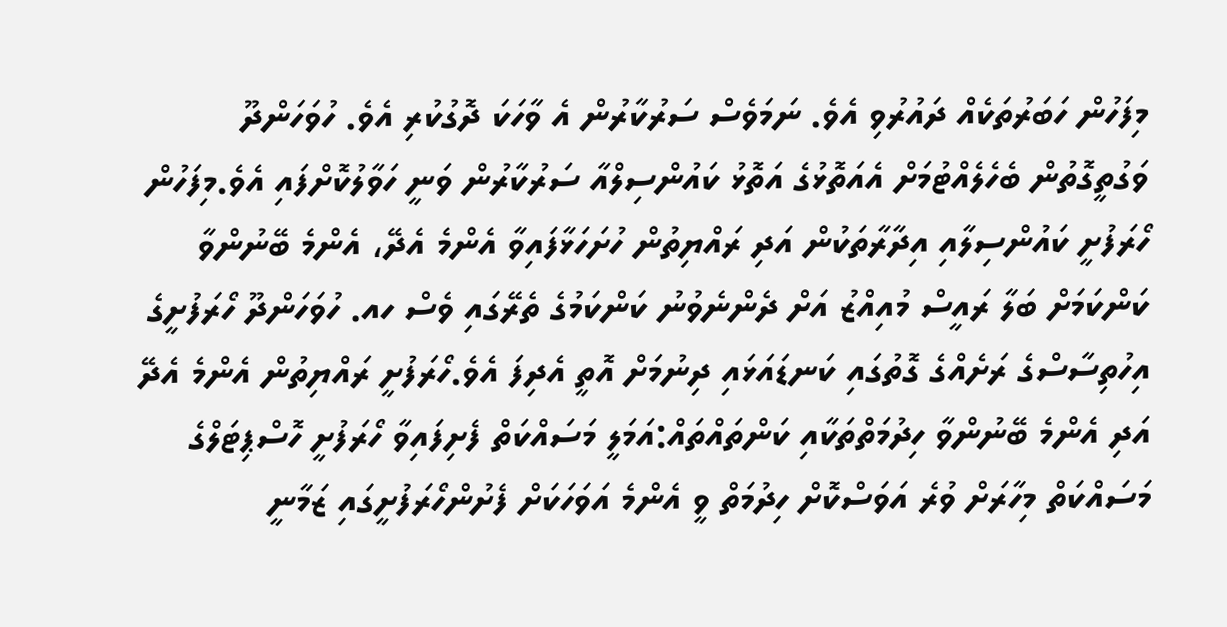މިފަހުން ހަބަރުތަކެއް ދައުރުވި އެވެ. ނަމަވެސް ސަރުކާރުން އެ ވާހަކަ ދޮގުކުރި އެވެ. ހުވަހަންދޫ ވަގުތީގޮތުން ބެހެލެއްޓުމަށް އެއަތޮޅުގެ އަތޮޅު ކައުންސިލްއާ ސަރުކާރުން ވަނީ ހަވާލުކޮށްފައި އެވެ.މިފަހުން ހޯރަފުށީ ކައުންސިލާއި އިދާރާތަކުން އަދި ރައްޔިތުން ހުށަހަޅާފައިވާ އެންމެ އެދޭ، އެންމެ ބޭނުންވާ ކަންކަމަށް ބަލާ ރައީސް މުއިއްޒު އަށް ދެންނެވުނު ކަންކަމުގެ ތެރޭގައި ވެސް ހއ. ހުވަހަންދޫ ހޯރަފުށީގެ އިހުތިސާސްގެ ރަށެއްގެ ގޮތުގައި ކަނޑައަޅައި ދިނުމަށް އޮތީ އެދިފަ އެވެ.ހޯރަފުށީ ރައްޔިތުން އެންމެ އެދޭ އަދި އެންމެ ބޭނުންވާ ހިދުމަތްތަކާއި ކަންތައްތައް:އަމަލީ މަސައްކަތް ފެށިފައިވާ ހޯރަފުށީ ހޮސްޕިޓަލްގެ މަސައްކަތް މިހާރަށް ވުރެ އަވަސްކޮށް ހިދުމަތް ވީ އެންމެ އަވަހަކަށް ފެށުންހޯރަފުށީގައި ޒަމާނީ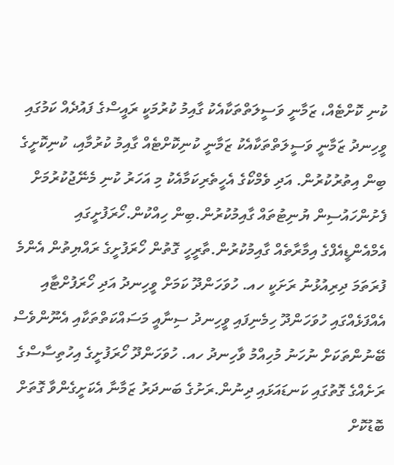ކުނި ކޮށްޓެއް، ޒަމާނީ ވަސީލަތްތަކާއެކު ގާއިމު ކުރުމަކީ ރައީސްގެ ފައުދެއް ކަމުގައި ވީހިނދު ޒަމާނީ ވަސީލަތްތަކާއެކު ޒަމާނީ ކުނިކޮށްޓެއް ގާއިމު ކުރުމާއި، ކުނިކޮށީގެ ބިން އިތުރުކުރުން. އަދި ވެމްކޯގެ އެހީތެރިކަމާއެކު މި އަހަރު ކުނި މެނޭޖުކުރުމަށް ފެށުންހައުސިން ޔުނިޓުތައް ގާއިމުކުރުން.ބިން ހިއްކުން.ހޯރަފުށީގައި އެމްއެންޑީއެފްގެ އިމާރާތެއް ގާއިމުކުރުން.ތާރީހީ ގޮތުން ހޯރަފުށީގެ ރައްޔިތުން އެންމެ ފުރަތަމަ ދިރިއުޅުނު ރަށަކީ ހއ. ހުވަހަންދޫ ކަމަށް ވީހިނދު އަދި ހޯރަފުށްޓާއި އެއްފަޅެއްގައި ހުވަހަންދޫ ހިމެނިފައި ވީހިނދު ސިނާއީ މަސައްކަތްތަކާއި އެނޫންވެސް ބޭނުންތަކަށް ނުހަނު މުހިއްމު ވާހިނދު ހއ. ހުވަހަންދޫ ހޯރަފުށީގެ އިހުތިސާސްގެ ރަށެއްގެ ގޮތުގައި ކަނޑައަޅައި ދިނުން.ރަށުގެ ބަނދަރު ޒަމާނާ އެކަށީގެންވާ ގޮތަށް ބޮޑުކޮށް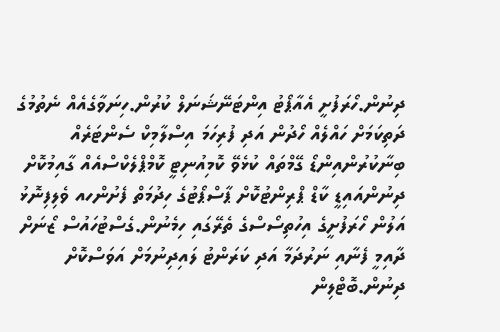ދިނުން.ހޯރަފުށީ އެއާޕޯޓު އިންޓަނޭޝަނަލް ކުރުން.ހިނަވާގެއެއް ނެތުމުގެ ދަތިކަމަށް ހައްލެއް ހޯދުން އަދި ފުރިހަމަ އިސްލާމިކް ސެންޓަރެއް ބިނާކުރުންއިންޑޯ ގޭމްތައް ކުޅެވޭ ކޮމިއުނިޓީ ކޮމްޕްލެކްސްއެއް ގާއިމުކޮށް ދިނުންއައިޑީ ކާޑް ޕްރިންޓުކޮށް ޕާސްޕޯޓުގެ ހިދުމަތް ފެށުންހއ ވެލިފިނޮޅު އަލުން ހޯރަފުށީގެ އިހުތިސޯސްގެ ތެރޭގައި ހިމެނުން.ގެސްޓުހައުސް ޒޯނަށް ދާއިމީ ފެނާއި ނަރުދަމާ އަދި ކަރަންޓު ލައިދިނުމަށް އަވަސްކޮށް ދިނުން.ބޮޓްލިން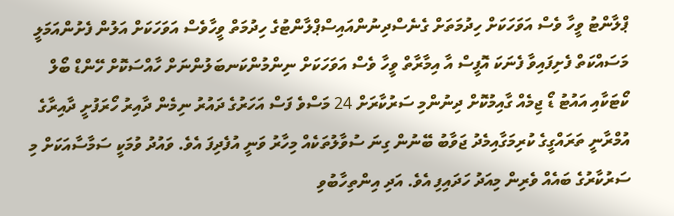ޕްލާންޓު ވީހާ ވެސް އަވަހަކަށް ހިދުމަތަށް ގެނެސްދިނުންއައިސްޕްލާންޓުގެ ހިދުމަތް ވީހާވެސް އަވަހަކަށް އަލުން ފެށުންއަމަލީ މަސައްކަތް ފެށިފައިވާ ފެނަކަ އޮފީސް އާ އިމާރާތް ވީހާ ވެސް އަވަހަކަށް ނިންމުންކަނބަލުންނަށް ހާއްސަކޮށް ހޭންޑް ބޯލް ކޯޓަކާއި އައުޓު ޑޯ ޖިމެއް ގާއިމުކޮށް ދިނުންމި ސަރުކާރަށް 24 މަސްވެ ފަސް އަހަރުގެ ދައުރު ނިމެން ދާއިރު ހޯރަފުށީ ދާއިރާގެ އުމްރާނީ ތަރައްގީގެ ކުރިމަގާއިމެދު ޖަވާބު ބޭނުން ގިނަ ސުވާލުތަކެއް މިހާރު ވަނީ އުފެދިފަ އެވެ. ވައުދު ވުމަކީ ސަމާސާއަކަށް މި ސަރުކާރުގެ ބައެއް ވެރިން މިއަދު ހަދައިފި އެވެ. އަދި އިންތިހާބުވި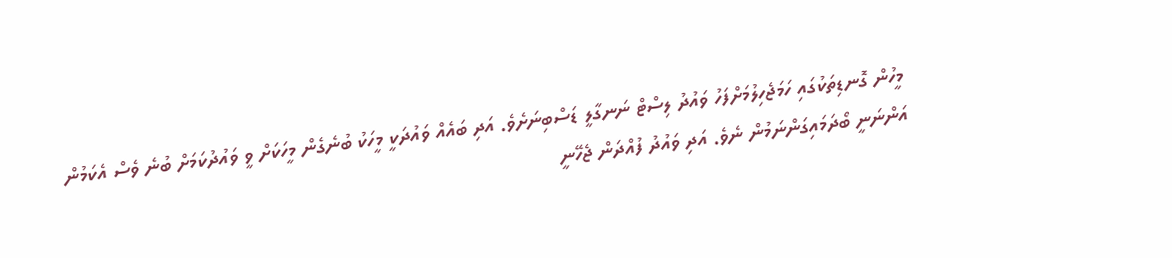މީހުން ގޮނޑިތަކުގައި ހަމަޖެހިލުމަށްފަހު ވައުދު ލިސްޓް ނަނގާލީ ޑަސްބިނަށެވެ. އަދި ބައެއް ވައުދަކީ މީހަކު ބުނެގެން މީހަކަށް ވީ ވައުދުކަމަށް ބުނެ ވެސް އެކަމުން އަންނަނީ ބޯދަމައިގަންނަމުން ނެވެ. އަދި ވައުދު ފުއްދަން ޖެހޭނީ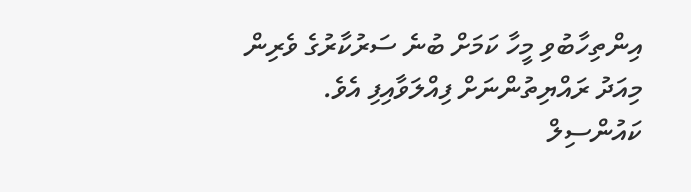އިންތިހާބުވި މީހާ ކަމަށް ބުނެ ސަރުކާރުގެ ވެރިން މިއަދު ރައްޔިތުންނަށް ފިއްލަވާއިފި އެވެ. ކައުންސިލް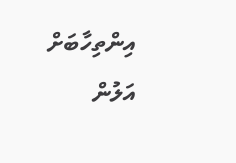އިންތިހާބަށް އަލުން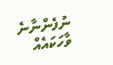ނުފެންނާނެ ވާހަކައެއް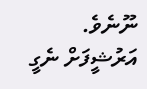ނޫނެވެ.
އަރުޝީފަށް ނެގީ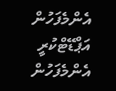އެންމެފަހުން އަޕްޑޭޓްކުރީ
އެންމެފަހުން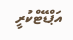އަޕްޑޭޓްކުރީ